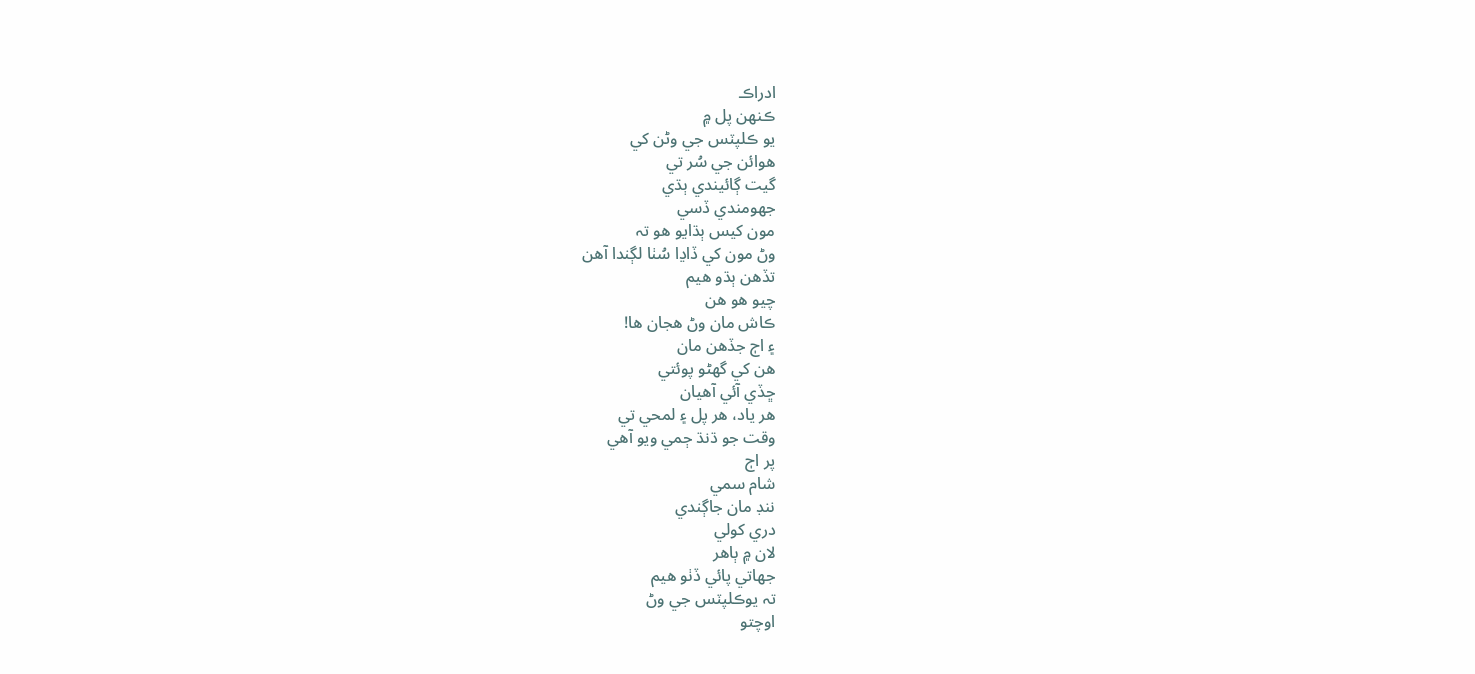ادراڪ
ڪنھن پل ۾
يو ڪلپٽس جي وڻن کي
هوائن جي سُر تي
گيت ڳائيندي ٻڌي
جهومندي ڏسي
مون کيس ٻڌايو هو تہ
وڻ مون کي ڏاڍا سُٺا لڳندا آهن
تڏهن ٻڌو هيم
چيو هو هن
ڪاش مان وڻ هجان ها!
۽ اڄ جڏهن مان
هن کي گهڻو پوئتي
ڇڏي آئي آهيان
هر ياد، هر پل ۽ لمحي تي
وقت جو ڌنڌ ڄمي ويو آهي
پر اڄ
شام سمي
ننڊ مان جاڳندي
دري کولي
لان ۾ ٻاهر
جهاتي پائي ڏٺو هيم
تہ يوڪلپٽس جي وڻ
اوچتو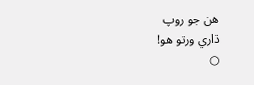هن جو روپ
ڌاري ورتو هو!
○